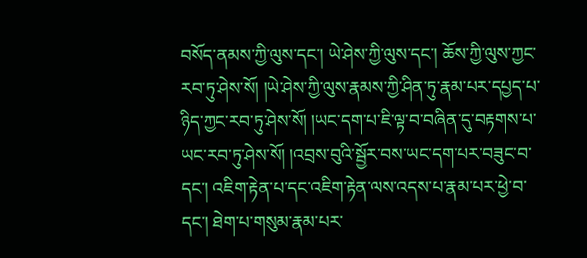བསོད་ནམས་ཀྱི་ལུས་དང་། ཡེ་ཤེས་ཀྱི་ལུས་དང་། ཆོས་ཀྱི་ལུས་ཀྱང་རབ་ཏུ་ཤེས་སོ། །ཡེ་ཤེས་ཀྱི་ལུས་རྣམས་ཀྱི་ཤིན་ཏུ་རྣམ་པར་དཔྱད་པ་ཉིད་ཀྱང་རབ་ཏུ་ཤེས་སོ། །ཡང་དག་པ་ཇི་ལྟ་བ་བཞིན་དུ་བརྟགས་པ་ཡང་རབ་ཏུ་ཤེས་སོ། །འབྲས་བུའི་སྦྱོར་བས་ཡང་དག་པར་བཟུང་བ་དང་། འཇིག་རྟེན་པ་དང་འཇིག་རྟེན་ལས་འདས་པ་རྣམ་པར་ཕྱེ་བ་དང་། ཐེག་པ་གསུམ་རྣམ་པར་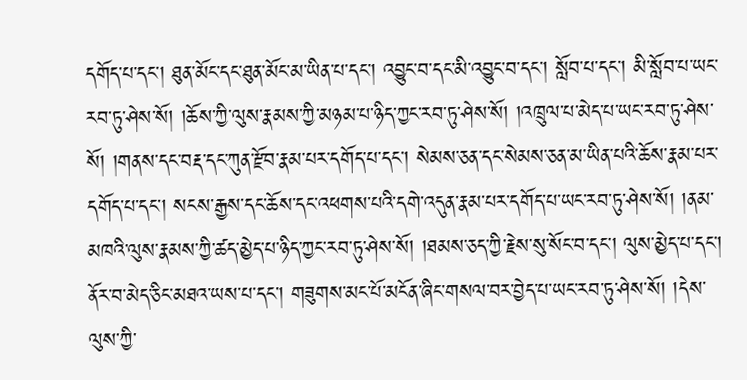དགོད་པ་དང་། ཐུན་མོང་དང་ཐུན་མོང་མ་ཡིན་པ་དང་། འབྱུང་བ་དང་མི་འབྱུང་བ་དང་། སློབ་པ་དང་། མི་སློབ་པ་ཡང་རབ་ཏུ་ཤེས་སོ། །ཆོས་ཀྱི་ལུས་རྣམས་ཀྱི་མཉམ་པ་ཉིད་ཀྱང་རབ་ཏུ་ཤེས་སོ། །འཁྲུལ་པ་མེད་པ་ཡང་རབ་ཏུ་ཤེས་སོ། །གནས་དང་བརྡ་དང་ཀུན་རྫོབ་རྣམ་པར་དགོད་པ་དང་། སེམས་ཅན་དང་སེམས་ཅན་མ་ཡིན་པའི་ཆོས་རྣམ་པར་དགོད་པ་དང་། སངས་རྒྱས་དང་ཆོས་དང་འཕགས་པའི་དགེ་འདུན་རྣམ་པར་དགོད་པ་ཡང་རབ་ཏུ་ཤེས་སོ། །ནམ་མཁའི་ལུས་རྣམས་ཀྱི་ཚད་མྱེད་པ་ཉིད་ཀྱང་རབ་ཏུ་ཤེས་སོ། །ཐམས་ཅད་ཀྱི་རྗེས་སུ་སོང་བ་དང་། ལུས་མྱེད་པ་དང་། ནོར་བ་མེད་ཅིང་མཐའ་ཡས་པ་དང་། གཟུགས་མང་པོ་མངོན་ཞིང་གསལ་བར་བྱེད་པ་ཡང་རབ་ཏུ་ཤེས་སོ། །དེས་ལུས་ཀྱི་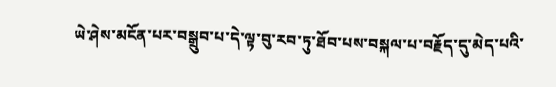ཡེ་ཤེས་མངོན་པར་བསྒྲུབ་པ་དེ་ལྟ་བུ་རབ་ཏུ་ཐོབ་པས་བསྐལ་པ་བརྗོད་དུ་མེད་པའི་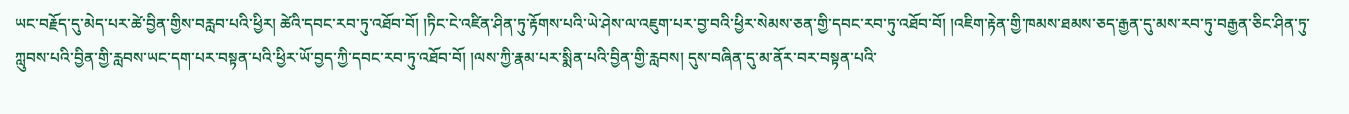ཡང་བརྗོད་དུ་མེད་པར་ཚེ་བྱིན་གྱིས་བརླབ་པའི་ཕྱིར། ཚེའི་དབང་རབ་ཏུ་འཐོབ་བོ། །ཏིང་ངེ་འཛིན་ཤིན་ཏུ་རྟོགས་པའི་ཡེ་ཤེས་ལ་འཇུག་པར་བྱ་བའི་ཕྱིར་སེམས་ཅན་གྱི་དབང་རབ་ཏུ་འཐོབ་བོ། །འཇིག་རྟེན་གྱི་ཁམས་ཐམས་ཅད་རྒྱན་དུ་མས་རབ་ཏུ་བརྒྱན་ཅིང་ཤིན་ཏུ་ཀླུབས་པའི་བྱིན་གྱི་རླབས་ཡང་དག་པར་བསྟན་པའི་ཕྱིར་ཡོ་བྱད་ཀྱི་དབང་རབ་ཏུ་འཐོབ་བོ། །ལས་ཀྱི་རྣམ་པར་སྨིན་པའི་བྱིན་གྱི་རླབས། དུས་བཞིན་དུ་མ་ནོར་བར་བསྟན་པའི་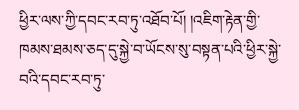ཕྱིར་ལས་ཀྱི་དབང་རབ་ཏུ་འཐོབ་པོ། །འཇིག་རྟེན་གྱི་ཁམས་ཐམས་ཅད་དུ་སྐྱེ་བ་ཡོངས་སུ་བསྟན་པའི་ཕྱིར་སྐྱེ་བའི་དབང་རབ་ཏུ་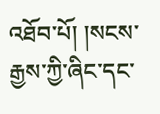འཐོབ་པོ། །སངས་རྒྱས་ཀྱི་ཞིང་དང་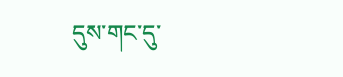དུས་གང་དུ་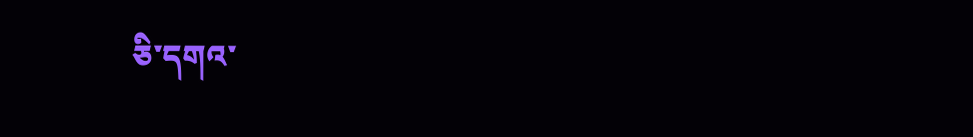ཅི་དགའ་